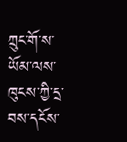ཀྲུང་གོ་ས་ཡོམ་ལས་ཁུངས་ཀྱི་དྲ་བས་དངོས་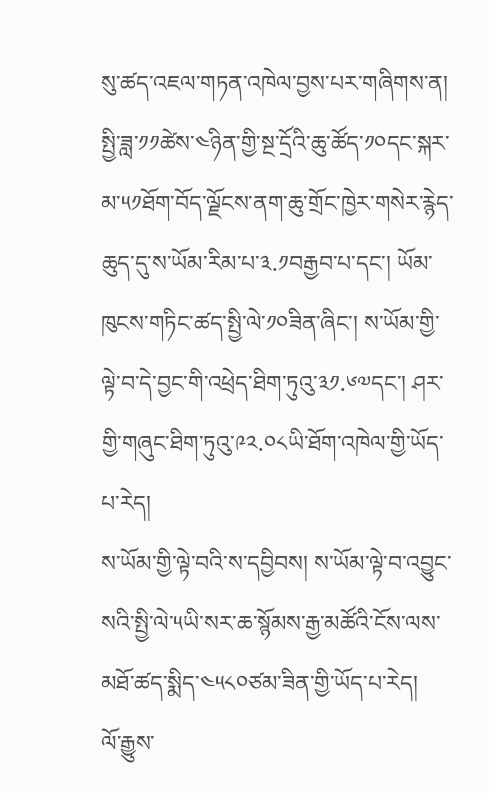སུ་ཚད་འཇལ་གཏན་འཁེལ་བྱས་པར་གཞིགས་ན། སྤྱི་ཟླ་༡༡ཚེས་༤ཉིན་གྱི་སྔ་དྲོའི་ཆུ་ཚོད་༡༠དང་སྐར་མ་༥༡ཐོག་བོད་ལྗོངས་ནག་ཆུ་གྲོང་ཁྱེར་གསེར་རྙེད་ཆུད་དུ་ས་ཡོམ་རིམ་པ་༣.༡བརྒྱབ་པ་དང་། ཡོམ་ཁུངས་གཏིང་ཚད་སྤྱི་ལེ་༡༠ཟིན་ཞིང་། ས་ཡོམ་གྱི་ལྟེ་བ་དེ་བྱང་གི་འཕྲེད་ཐིག་ཏུའུ་༣༡.༦༧དང་། ཤར་གྱི་གཞུང་ཐིག་ཏུའུ་༩༢.༠༨ཡི་ཐོག་འཁེལ་གྱི་ཡོད་པ་རེད།
ས་ཡོམ་གྱི་ལྟེ་བའི་ས་དབྱིབས། ས་ཡོམ་ལྟེ་བ་འབྱུང་སའི་སྤྱི་ལེ་༥ཡི་སར་ཆ་སྙོམས་རྒྱ་མཚོའི་ངོས་ལས་མཐོ་ཚད་སྨིད་༤༥༨༠ཙམ་ཟིན་གྱི་ཡོད་པ་རེད།
ལོ་རྒྱུས་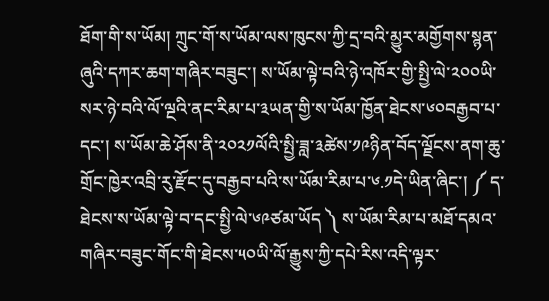ཐོག་གི་ས་ཡོམ། ཀྲུང་གོ་ས་ཡོམ་ལས་ཁུངས་ཀྱི་དྲ་བའི་མྱུར་མགྱོགས་སྙན་ཞུའི་དཀར་ཆག་གཞིར་བཟུང་། ས་ཡོམ་ལྟེ་བའི་ཉེ་འཁོར་གྱི་སྤྱི་ལེ་༢༠༠ཡི་སར་ཉེ་བའི་ལོ་ལྔའི་ནང་རིམ་པ་༣ཡན་གྱི་ས་ཡོམ་ཁྱོན་ཐེངས་༦༠བརྒྱབ་པ་དང་། ས་ཡོམ་ཆེ་ཤོས་ནི་༢༠༢༡ལོའི་སྤྱི་ཟླ་༣ཚེས་༡༩ཉིན་བོད་ལྗོངས་ནག་ཆུ་གྲོང་ཁྱེར་འབྲི་རུ་རྫོང་དུ་བརྒྱབ་པའི་ས་ཡོམ་རིམ་པ་༦.༡དེ་ཡིན་ཞིང་། ༼ ད་ཐེངས་ས་ཡོམ་ལྟེ་བ་དང་སྤྱི་ལེ་༦༩ཙམ་ཡོད ༽ ས་ཡོམ་རིམ་པ་མཐོ་དམའ་གཞིར་བཟུང་གོང་གི་ཐེངས་༥༠ཡི་ལོ་རྒྱུས་ཀྱི་དཔེ་རིས་འདི་ལྟར་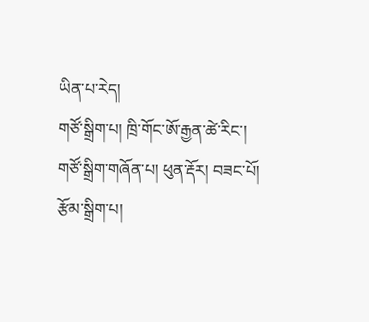ཡིན་པ་རེད།
གཙོ་སྒྲིག་པ། ཁྲི་གོང་ཨོ་རྒྱན་ཚེ་རིང་།
གཙོ་སྒྲིག་གཞོན་པ། ཕུན་རྡོར། བཟང་པོ།
རྩོམ་སྒྲིག་པ།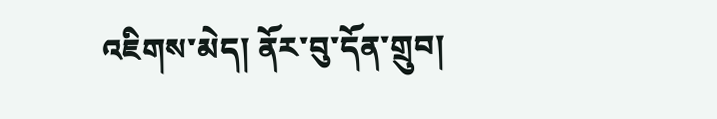འཇིགས་མེད། ནོར་བུ་དོན་གྲུབ།